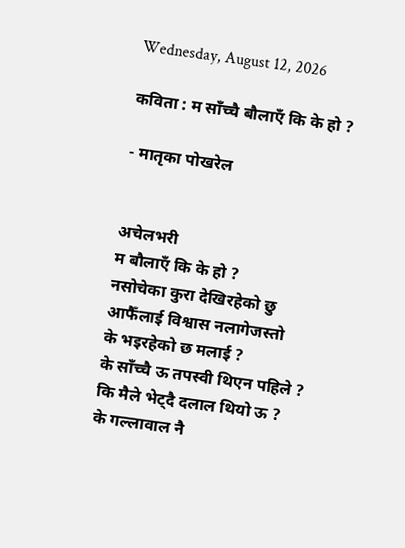Wednesday, August 12, 2026

कविता : म साँच्चै बौलाएँ कि के हो ?

- मातृका पोखरेल


अचेलभरी
म बौलाएँ कि के हो ?
नसोचेका कुरा देखिरहेको छु
आफैँलाई विश्वास नलागेजस्तो
के भइरहेको छ मलाई ?
के साँच्चै ऊ तपस्वी थिएन पहिले ?
कि मैले भेट्दै दलाल थियो ऊ ?
के गल्लावाल नै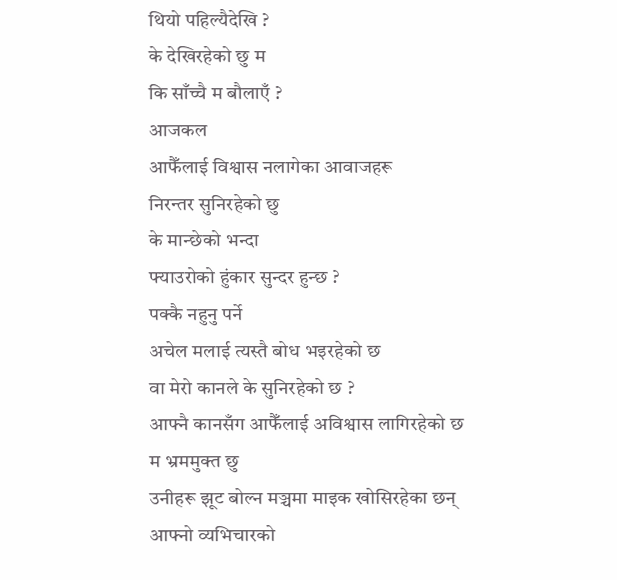थियो पहिल्यैदेखि ?
के देखिरहेको छु म
कि साँच्चै म बौलाएँ ?
आजकल
आफैँलाई विश्वास नलागेका आवाजहरू
निरन्तर सुनिरहेको छु
के मान्छेको भन्दा
फ्याउरोको हुंकार सुन्दर हुन्छ ?
पक्कै नहुनु पर्ने
अचेल मलाई त्यस्तै बोध भइरहेको छ
वा मेरो कानले के सुनिरहेको छ ?
आफ्नै कानसँग आफैँलाई अविश्वास लागिरहेको छ
म भ्रममुक्त छु
उनीहरू झूट बोल्न मञ्चमा माइक खोसिरहेका छन्
आफ्नो व्यभिचारको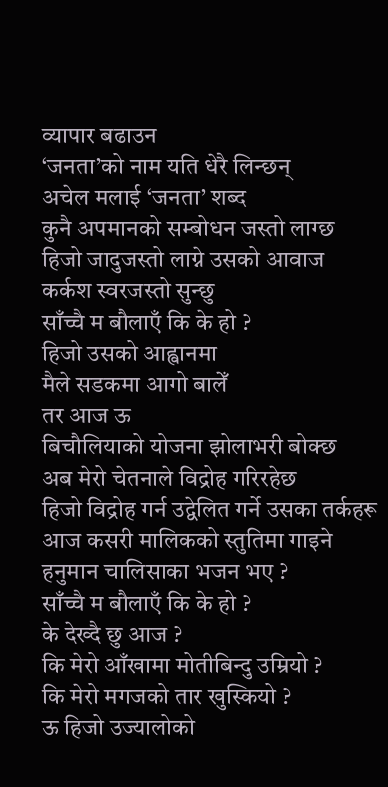व्यापार बढाउन
‘जनता’को नाम यति धेरै लिन्छन्
अचेल मलाई ‘जनता’ शब्द
कुनै अपमानको सम्बोधन जस्तो लाग्छ
हिजो जादुजस्तो लाग्ने उसको आवाज
कर्कश स्वरजस्तो सुन्छु
साँच्चै म बौलाएँ कि के हो ?
हिजो उसको आह्वानमा
मैले सडकमा आगो बालेँ
तर आज ऊ
बिचौलियाको योजना झोलाभरी बोक्छ
अब मेरो चेतनाले विद्रोह गरिरहेछ
हिजो विद्रोह गर्न उद्वेलित गर्ने उसका तर्कहरू
आज कसरी मालिकको स्तुतिमा गाइने
हनुमान चालिसाका भजन भए ?
साँच्चै म बौलाएँ कि के हो ?
के देख्दै छु आज ?
कि मेरो आँखामा मोतीबिन्दु उम्रियो ?
कि मेरो मगजको तार खुस्कियो ?
ऊ हिजो उज्यालोको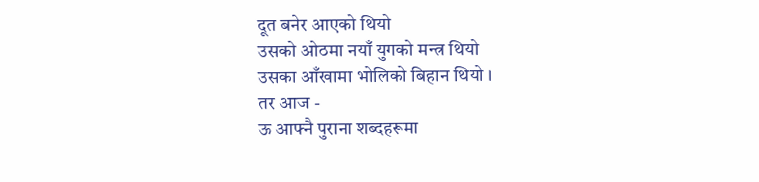दूत बनेर आएको थियो
उसको ओठमा नयाँ युगको मन्त्र थियो
उसका आँखामा भोलिको बिहान थियो ।
तर आज -
ऊ आफ्नै पुराना शब्दहरूमा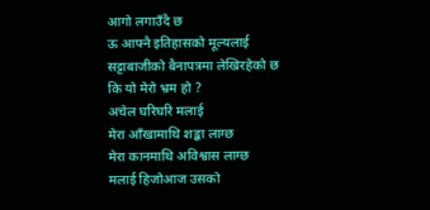आगो लगाउँदै छ
ऊ आफ्नै इतिहासको मूल्यलाई
सट्टाबाजीको बैनापत्रमा लेखिरहेको छ
कि यो मेरो भ्रम हो ?
अचेल घरिघरि मलाई
मेरा आँखामाथि शङ्का लाग्छ
मेरा कानमाथि अविश्वास लाग्छ
मलाई हिजोआज उसको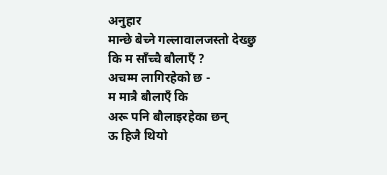अनुहार
मान्छे बेच्ने गल्लावालजस्तो देख्छु
कि म साँच्चै बौलाएँ ?
अचम्म लागिरहेको छ -
म मात्रै बौलाएँ कि
अरू पनि बौलाइरहेका छन्
ऊ हिजै थियो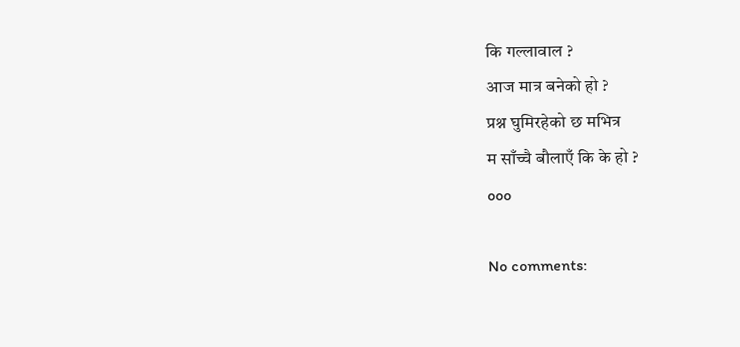कि गल्लावाल ?
आज मात्र बनेको हो ?
प्रश्न घुमिरहेको छ मभित्र
म साँच्चै बौलाएँ कि के हो ?
ooo

No comments: